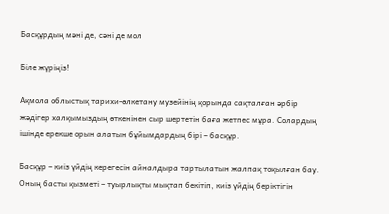Басқұрдың мәні де, сәні де мол

Біле жүріңіз!

Ақмола облыстық тарихи-өлкетану музейінің қорында сақталған әрбір жәдігер халқымыздың өткенінен сыр шертетін баға жетпес мұра. Солардың ішінде ерекше орын алатын бұйымдардың бірі – басқұр.

Басқұр – киіз үйдің керегесін айналдыра тартылатын жалпақ тоқылған бау. Оның басты қызметі – туырлықты мықтап бекітіп, киіз үйдің беріктігін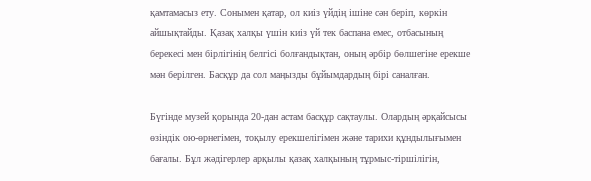қамтамасыз ету. Сонымен қатар, ол киіз үйдің ішіне сән беріп, көркін айшықтайды. Қазақ халқы үшін киіз үй тек баспана емес, отбасының берекесі мен бірлігінің белгісі болғандықтан, оның әрбір бөлшегіне ерекше мән берілген. Басқұр да сол маңызды бұйымдардың бірі саналған.

Бүгінде музей қорында 20-дан астам басқұр сақтаулы. Олардың әрқайсысы өзіндік ою-өрнегімен, тоқылу ерекшелігімен және тарихи құндылығымен бағалы. Бұл жәдігерлер арқылы қазақ халқының тұрмыс-тіршілігін,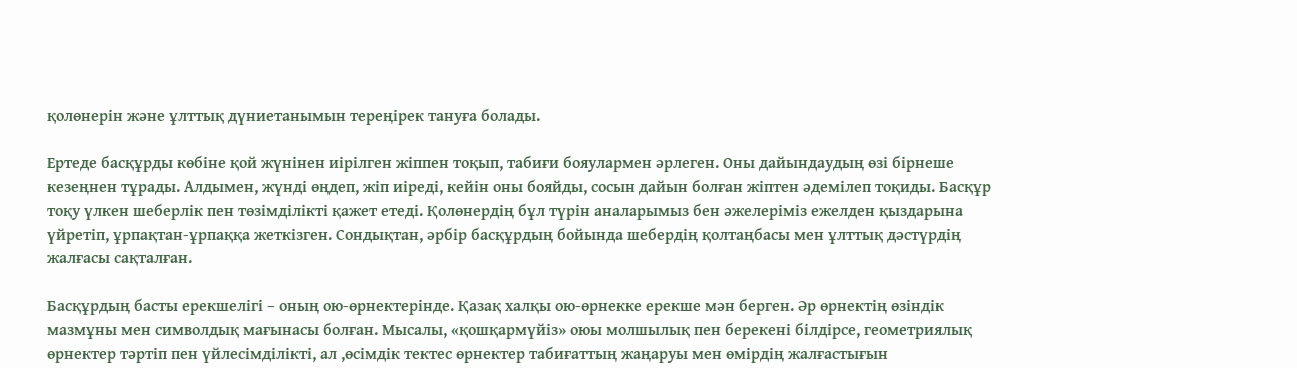қолөнерін және ұлттық дүниетанымын тереңірек тануға болады.

Ертеде басқұрды көбіне қой жүнінен иірілген жіппен тоқып, табиғи бояулармен әрлеген. Оны дайындаудың өзі бірнеше кезеңнен тұрады. Алдымен, жүнді өңдеп, жіп иіреді, кейін оны бояйды, сосын дайын болған жіптен әдемілеп тоқиды. Басқұр тоқу үлкен шеберлік пен төзімділікті қажет етеді. Қолөнердің бұл түрін аналарымыз бен әжелеріміз ежелден қыздарына үйретіп, ұрпақтан-ұрпаққа жеткізген. Сондықтан, әрбір басқұрдың бойында шебердің қолтаңбасы мен ұлттық дәстүрдің жалғасы сақталған.

Басқұрдың басты ерекшелігі – оның ою-өрнектерінде. Қазақ халқы ою-өрнекке ерекше мән берген. Әр өрнектің өзіндік мазмұны мен символдық мағынасы болған. Мысалы, «қошқармүйіз» оюы молшылық пен берекені білдірсе, геометриялық өрнектер тәртіп пен үйлесімділікті, ал ,өсімдік тектес өрнектер табиғаттың жаңаруы мен өмірдің жалғастығын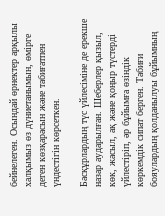бейнелеген. Осындай өрнектер арқылы халқымыз өз дүниетанымын, өмірге деген көзқарасын және табиғатпен үндестігін көрсеткен.

Басқұрлардың түс үйлесіміне де ерекше назар аударылған. Шеберлер қызыл, көк, жасыл, ақ және қоңыр түстерді үйлестіріп, әр бұйымға өзіндік көркемдік сипат берген. Табиғи бояулардың қолданылуы бұйымның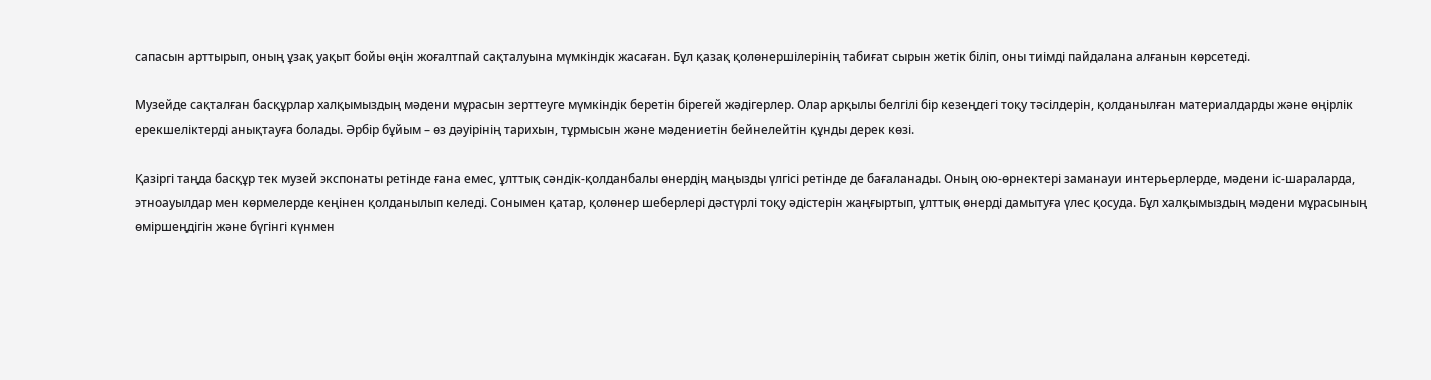сапасын арттырып, оның ұзақ уақыт бойы өңін жоғалтпай сақталуына мүмкіндік жасаған. Бұл қазақ қолөнершілерінің табиғат сырын жетік біліп, оны тиімді пайдалана алғанын көрсетеді.

Музейде сақталған басқұрлар халқымыздың мәдени мұрасын зерттеуге мүмкіндік беретін бірегей жәдігерлер. Олар арқылы белгілі бір кезеңдегі тоқу тәсілдерін, қолданылған материалдарды және өңірлік ерекшеліктерді анықтауға болады. Әрбір бұйым – өз дәуірінің тарихын, тұрмысын және мәдениетін бейнелейтін құнды дерек көзі.

Қазіргі таңда басқұр тек музей экспонаты ретінде ғана емес, ұлттық сәндік-қолданбалы өнердің маңызды үлгісі ретінде де бағаланады. Оның ою-өрнектері заманауи интерьерлерде, мәдени іс-шараларда, этноауылдар мен көрмелерде кеңінен қолданылып келеді. Сонымен қатар, қолөнер шеберлері дәстүрлі тоқу әдістерін жаңғыртып, ұлттық өнерді дамытуға үлес қосуда. Бұл халқымыздың мәдени мұрасының өміршеңдігін және бүгінгі күнмен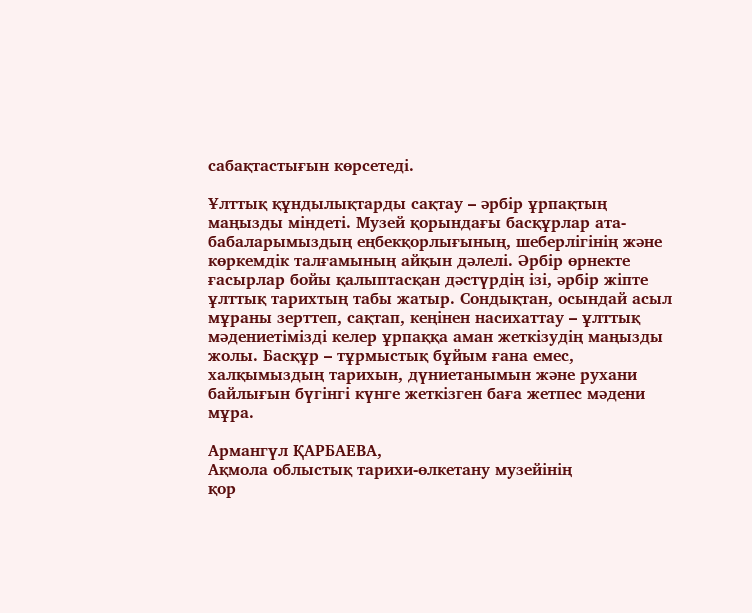сабақтастығын көрсетеді.

Ұлттық құндылықтарды сақтау – әрбір ұрпақтың маңызды міндеті. Музей қорындағы басқұрлар ата-бабаларымыздың еңбекқорлығының, шеберлігінің және көркемдік талғамының айқын дәлелі. Әрбір өрнекте ғасырлар бойы қалыптасқан дәстүрдің ізі, әрбір жіпте ұлттық тарихтың табы жатыр. Сондықтан, осындай асыл мұраны зерттеп, сақтап, кеңінен насихаттау – ұлттық мәдениетімізді келер ұрпаққа аман жеткізудің маңызды жолы. Басқұр – тұрмыстық бұйым ғана емес, халқымыздың тарихын, дүниетанымын және рухани байлығын бүгінгі күнге жеткізген баға жетпес мәдени мұра.

Армангүл ҚАРБАЕВА,
Ақмола облыстық тарихи-өлкетану музейінің
қор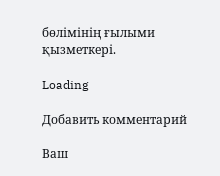бөлімінің ғылыми қызметкері.

Loading

Добавить комментарий

Ваш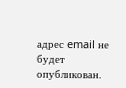адрес email не будет опубликован.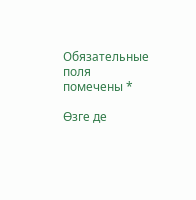Обязательные поля помечены *

Өзге де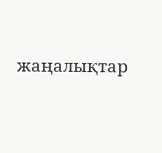жаңалықтар